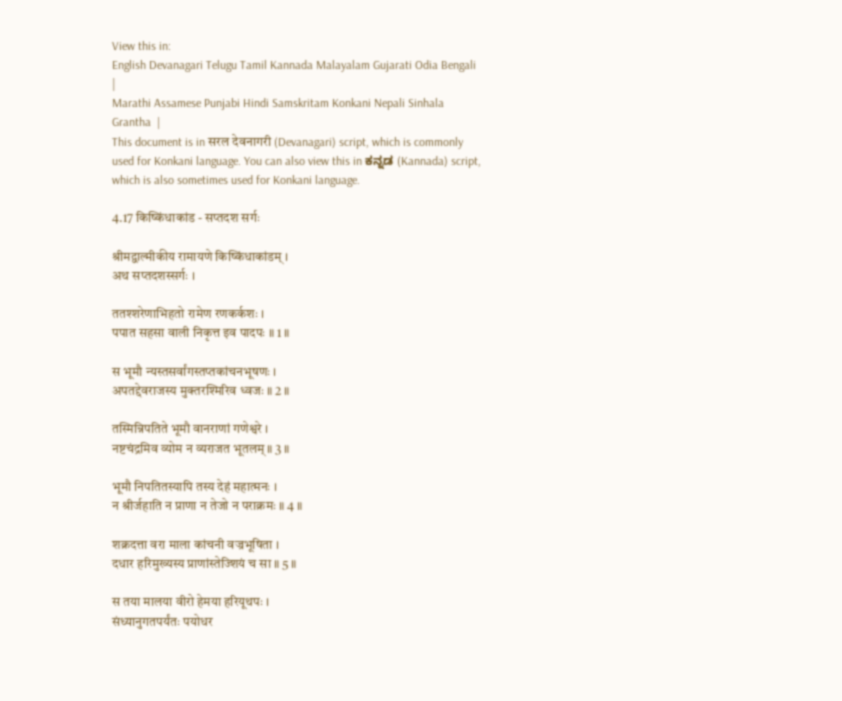View this in:
English Devanagari Telugu Tamil Kannada Malayalam Gujarati Odia Bengali  |
Marathi Assamese Punjabi Hindi Samskritam Konkani Nepali Sinhala Grantha  |
This document is in सरल देवनागरी (Devanagari) script, which is commonly used for Konkani language. You can also view this in ಕನ್ನಡ (Kannada) script, which is also sometimes used for Konkani language.

4.17 किष्किंधाकांड - सप्तदश सर्गः

श्रीमद्वाल्मीकीय रामायणे किष्किंधाकांडम् ।
अथ सप्तदशस्सर्गः ।

ततश्शरेणाभिहतो रामेण रणकर्कशः ।
पपात सहसा वाली निकृत्त इव पादपः ॥ 1 ॥

स भूमौ न्यस्तसर्वांगस्तप्तकांचनभूषणः ।
अपतद्देवराजस्य मुक्तरश्मिरिव ध्वजः ॥ 2 ॥

तस्मिन्निपतिते भूमौ वानराणां गणेश्वरे ।
नष्टचंद्रमिव व्योम न व्यराजत भूतलम् ॥ 3 ॥

भूमौ निपतितस्यापि तस्य देहं महात्मनः ।
न श्रीर्जहाति न प्राणा न तेजो न पराक्रमः ॥ 4 ॥

शक्रदत्ता वरा माला कांचनी वज्रभूषिता ।
दधार हरिमुख्यस्य प्राणांस्तेज्शियं च सा ॥ 5 ॥

स तया मालया वीरो हेमया हरियूथपः ।
संध्यानुगतपर्यंतः पयोधर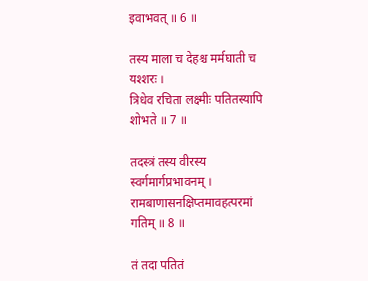इवाभवत् ॥ 6 ॥

तस्य माला च देहश्च मर्मघाती च यश्शरः ।
त्रिधेव रचिता लक्ष्मीः पतितस्यापि शोभते ॥ 7 ॥

तदस्त्रं तस्य वीरस्य स्वर्गमार्गप्रभावनम् ।
रामबाणासनक्षिप्तमावहत्परमां गतिम् ॥ 8 ॥

तं तदा पतितं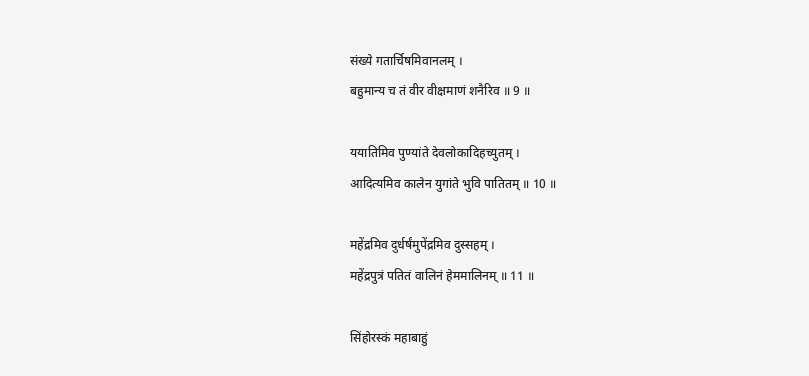संख्ये गतार्चिषमिवानलम् ।
बहुमान्य च तं वीर वीक्षमाणं शनैरिव ॥ 9 ॥

ययातिमिव पुण्यांते देवलोकादिहच्युतम् ।
आदित्यमिव कालेन युगांते भुवि पातितम् ॥ 10 ॥

महेंद्रमिव दुर्धर्षंमुपेंद्रमिव दुस्सहम् ।
महेंद्रपुत्रं पतितं वालिनं हेममालिनम् ॥ 11 ॥

सिंहोरस्कं महाबाहुं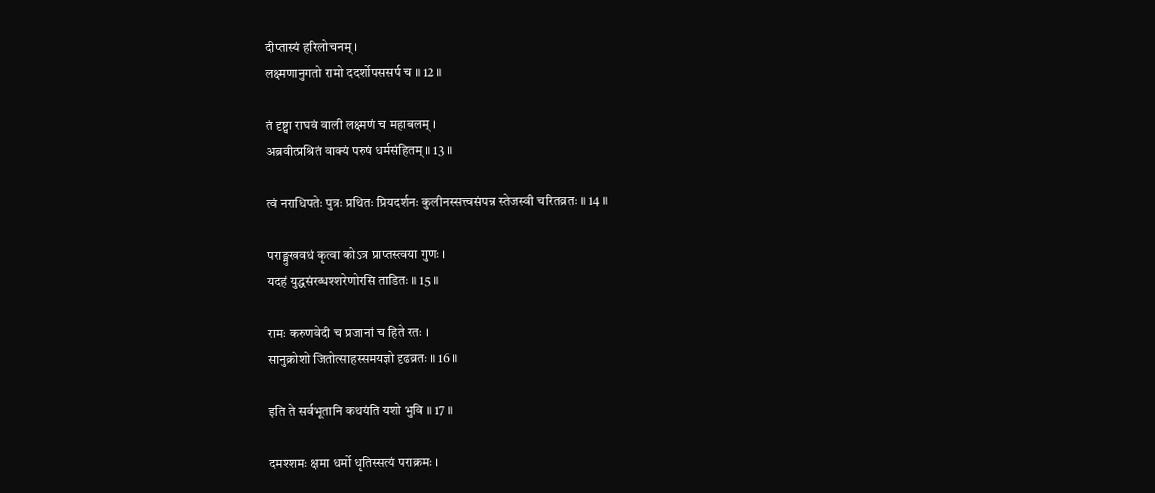दीप्तास्यं हरिलोचनम् ।
लक्ष्मणानुगतो रामो ददर्शोपससर्प च ॥ 12 ॥

तं दृष्ट्वा राघवं वाली लक्ष्मणं च महाबलम् ।
अब्रवीत्प्रश्रितं वाक्यं परुषं धर्मसंहितम् ॥ 13 ॥

त्वं नराधिपतेः पुत्रः प्रथितः प्रियदर्शनः कुलीनस्सत्त्वसंपन्न स्तेजस्वी चरितव्रतः ॥ 14 ॥

पराङ्मुखवधं कृत्वा कोऽत्र प्राप्तस्त्वया गुणः ।
यदहं युद्धसंरब्धश्शरेणोरसि ताडितः ॥ 15 ॥

रामः करुणवेदी च प्रजानां च हिते रतः ।
सानुक्रोशो जितोत्साहस्समयज्ञो दृढव्रतः ॥ 16 ॥

इति ते सर्वभूतानि कथयंति यशो भुवि ॥ 17 ॥

दमश्शमः क्षमा धर्मो धृतिस्सत्यं पराक्रमः ।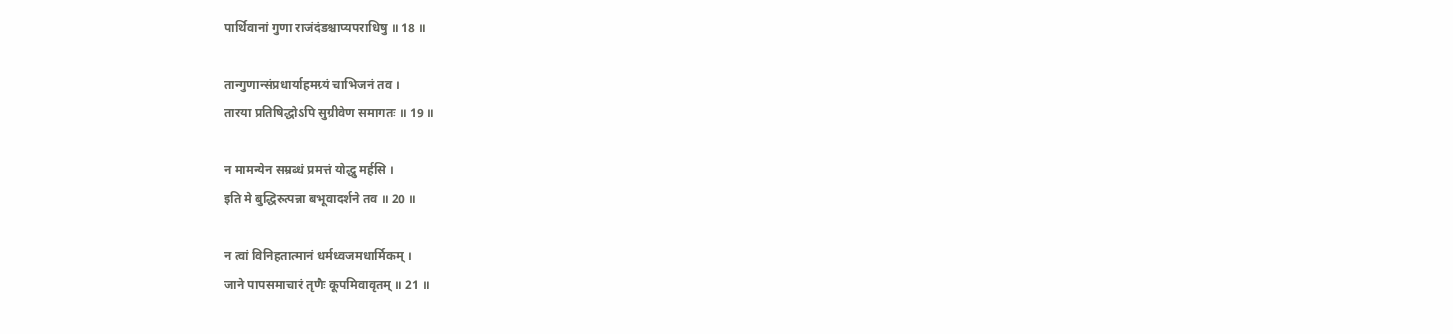पार्थिवानां गुणा राजंदंडश्चाप्यपराधिषु ॥ 18 ॥

तान्गुणान्संप्रधार्याहमग्र्यं चाभिजनं तव ।
तारया प्रतिषिद्धोऽपि सुग्रीवेण समागतः ॥ 19 ॥

न मामन्येन सम्रब्धं प्रमत्तं योद्धु मर्हसि ।
इति मे बुद्धिरुत्पन्ना बभूवादर्शने तव ॥ 20 ॥

न त्वां विनिहतात्मानं धर्मध्वजमधार्मिकम् ।
जाने पापसमाचारं तृणैः कूपमिवावृतम् ॥ 21 ॥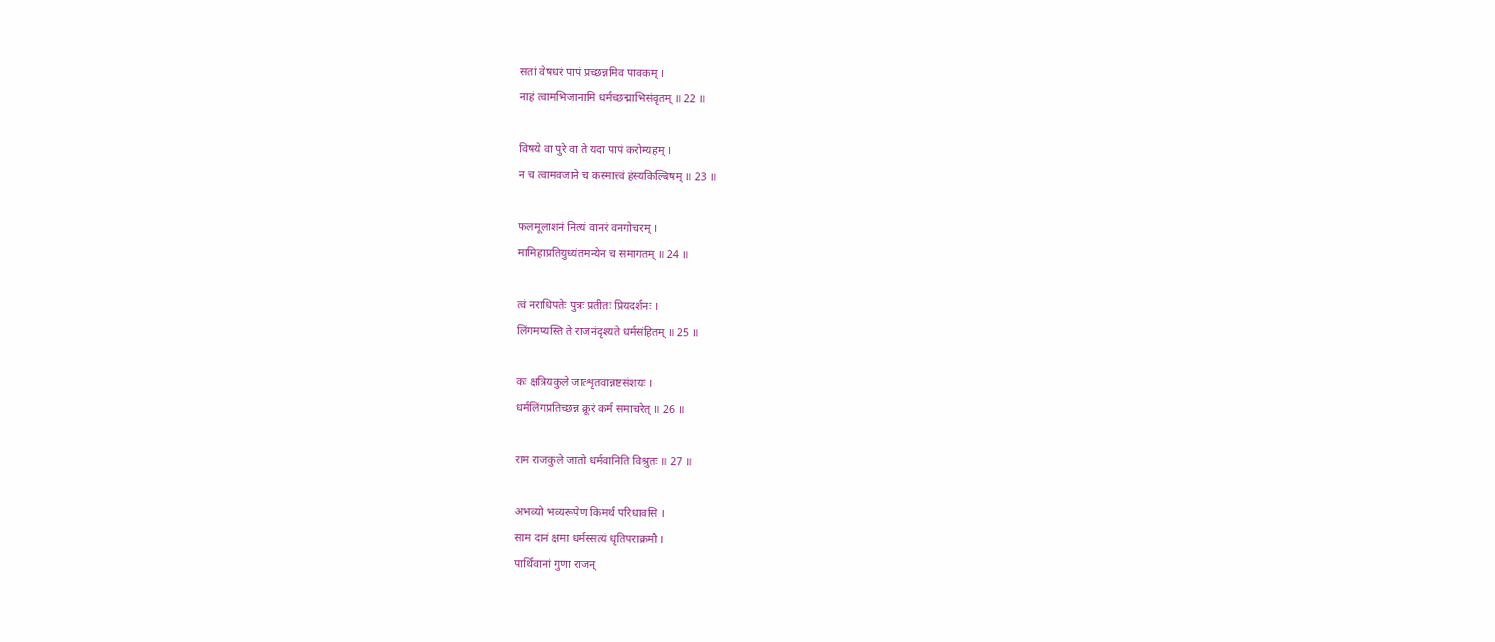सतां वेषधरं पापं प्रच्छन्नमिव पावकम् ।
नाहं त्वामभिजानामि धर्मच्छद्माभिसंवृतम् ॥ 22 ॥

विषये वा पुरे वा ते यदा पापं करोम्यहम् ।
न च त्वामवजाने च कस्मात्त्वं हंस्यकिल्बिषम् ॥ 23 ॥

फलमूलाशनं नित्यं वानरं वनगोचरम् ।
मामिहाप्रतियुध्यंतमन्येन च समागतम् ॥ 24 ॥

त्वं नराधिपतेः पुत्रः प्रतीतः प्रियदर्शनः ।
लिंगमप्यस्ति ते राजनंदृश्यते धर्मसंहितम् ॥ 25 ॥

कः क्षत्रियकुले जात्शृतवान्नष्टसंशयः ।
धर्मलिंगप्रतिच्छन्न क्रूरं कर्म समाचरेत् ॥ 26 ॥

राम राजकुले जातो धर्मवानिति विश्रुतः ॥ 27 ॥

अभव्यो भव्यरूपेण किमर्थं परिधावसि ।
साम दानं क्षमा धर्मस्सत्यं धृतिपराक्रमौ ।
पार्थिवानां गुणा राजन्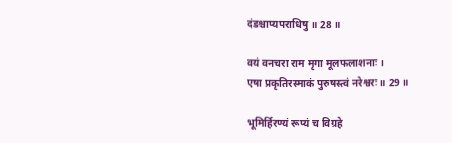दंडश्चाप्यपराधिषु ॥ 28 ॥

वयं वनचरा राम मृगा मूलफलाशनाः ।
एषा प्रकृतिरस्माकं पुरुषस्त्वं नरेश्वरः ॥ 29 ॥

भूमिर्हिरण्यं रूप्यं च विग्रहे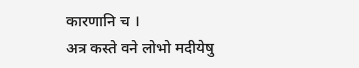कारणानि च ।
अत्र कस्ते वने लोभो मदीयेषु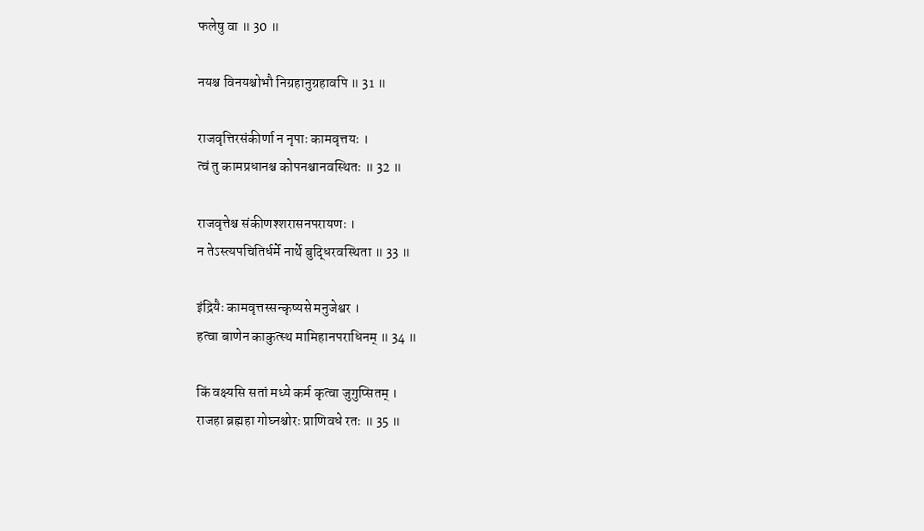फलेषु वा ॥ 30 ॥

नयश्च विनयश्चोभौ निग्रहानुग्रहावपि ॥ 31 ॥

राजवृत्तिरसंकीर्णा न नृपाः कामवृत्तयः ।
त्वं तु कामप्रधानश्च कोपनश्चानवस्थितः ॥ 32 ॥

राजवृत्तेश्च संकीणश्शरासनपरायणः ।
न तेऽस्त्यपचितिर्धर्मे नार्थे बुद्धिरवस्थिता ॥ 33 ॥

इंद्रियैः कामवृत्तस्सन्कृष्यसे मनुजेश्वर ।
हत्वा बाणेन काकुत्स्थ मामिहानपराधिनम् ॥ 34 ॥

किं वक्ष्यसि सतां मध्ये कर्म कृत्वा जुगुप्सितम् ।
राजहा ब्रह्महा गोघ्नश्चोरः प्राणिवधे रतः ॥ 35 ॥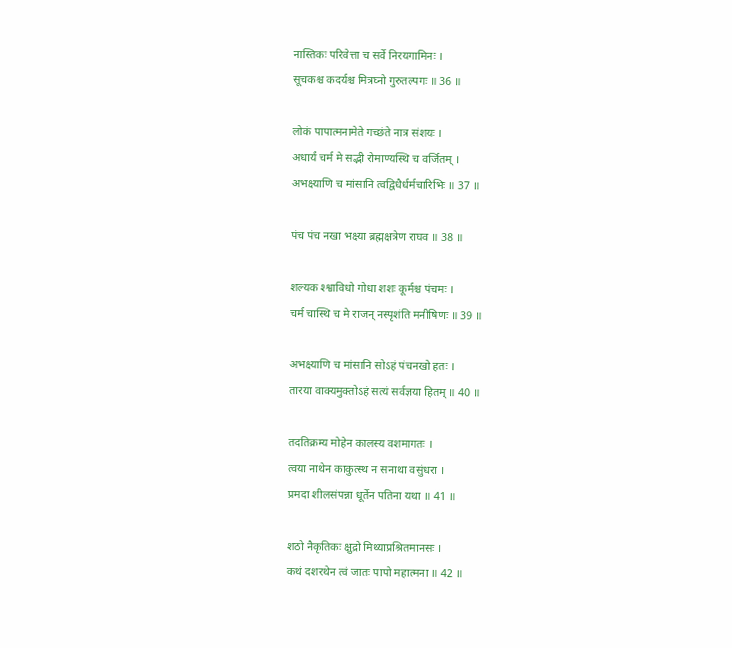नास्तिकः परिवेत्ता च सर्वे निरयगामिनः ।
सूचकश्च कदर्यश्च मित्रघ्नो गुरुतल्पगः ॥ 36 ॥

लोकं पापात्मनामेते गच्छंते नात्र संशयः ।
अधार्यं चर्म मे सद्भी रोमाण्यस्थि च वर्जितम् ।
अभक्ष्याणि च मांसानि त्वद्विधैर्धर्मचारिभिः ॥ 37 ॥

पंच पंच नखा भक्ष्या ब्रह्मक्षत्रेण राघव ॥ 38 ॥

शल्यक श्श्वाविधो गोधा शशः कूर्मश्च पंचमः ।
चर्म चास्थि च मे राजन् नस्पृशंति मनीषिणः ॥ 39 ॥

अभक्ष्याणि च मांसानि सोऽहं पंचनखो हतः ।
तारया वाक्यमुक्तोऽहं सत्यं सर्वज्ञया हितम् ॥ 40 ॥

तदतिक्रम्य मोहेन कालस्य वशमागतः ।
त्वया नाथेन काकुत्स्थ न सनाथा वसुंधरा ।
प्रमदा शीलसंपन्ना धूर्तेन पतिना यथा ॥ 41 ॥

शठो नैकृतिकः क्षुद्रो मिथ्याप्रश्रितमानसः ।
कथं दशरथेन त्वं जातः पापो महात्मना ॥ 42 ॥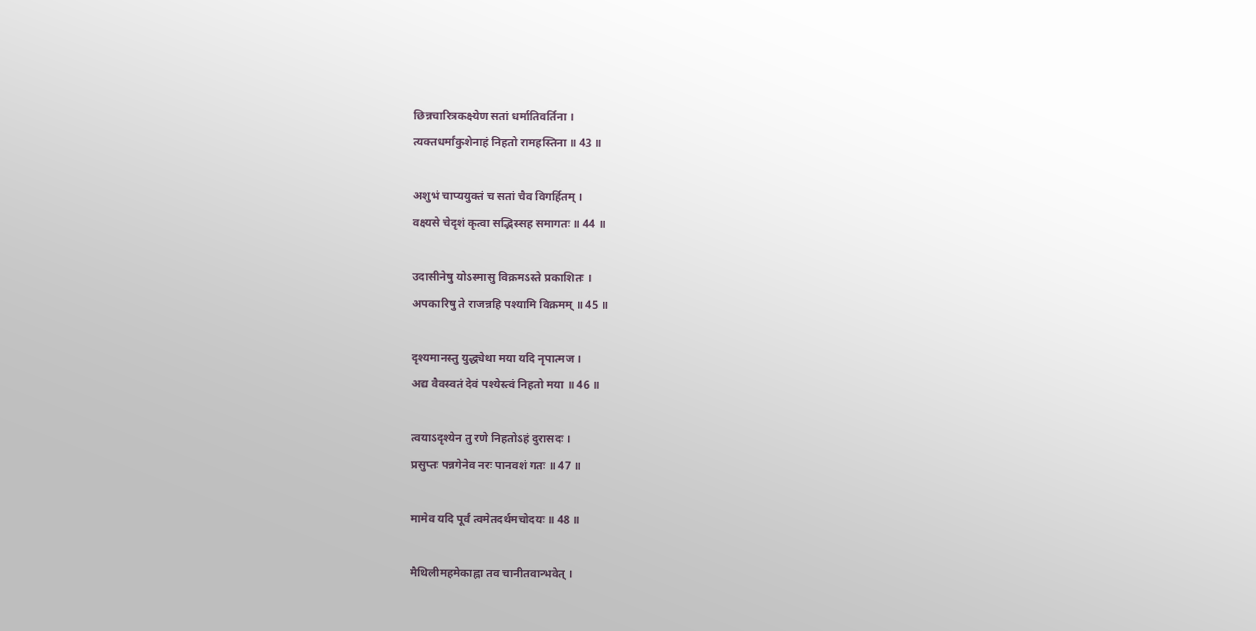छिन्नचारित्रकक्ष्येण सतां धर्मातिवर्तिना ।
त्यक्तधर्मांकुशेनाहं निहतो रामहस्तिना ॥ 43 ॥

अशुभं चाप्ययुक्तं च सतां चैव विगर्हितम् ।
वक्ष्यसे चेदृशं कृत्वा सद्भिस्सह समागतः ॥ 44 ॥

उदासीनेषु योऽस्मासु विक्रमऽस्ते प्रकाशितः ।
अपकारिषु ते राजन्नहि पश्यामि विक्रमम् ॥ 45 ॥

दृश्यमानस्तु युद्ध्येथा मया यदि नृपात्मज ।
अद्य वैवस्वतं देवं पश्येस्त्वं निहतो मया ॥ 46 ॥

त्वयाऽदृश्येन तु रणे निहतोऽहं दुरासदः ।
प्रसुप्तः पन्नगेनेव नरः पानवशं गतः ॥ 47 ॥

मामेव यदि पूर्वं त्वमेतदर्थमचोदयः ॥ 48 ॥

मैथिलीमहमेकाह्ना तव चानीतवान्भवेत् ।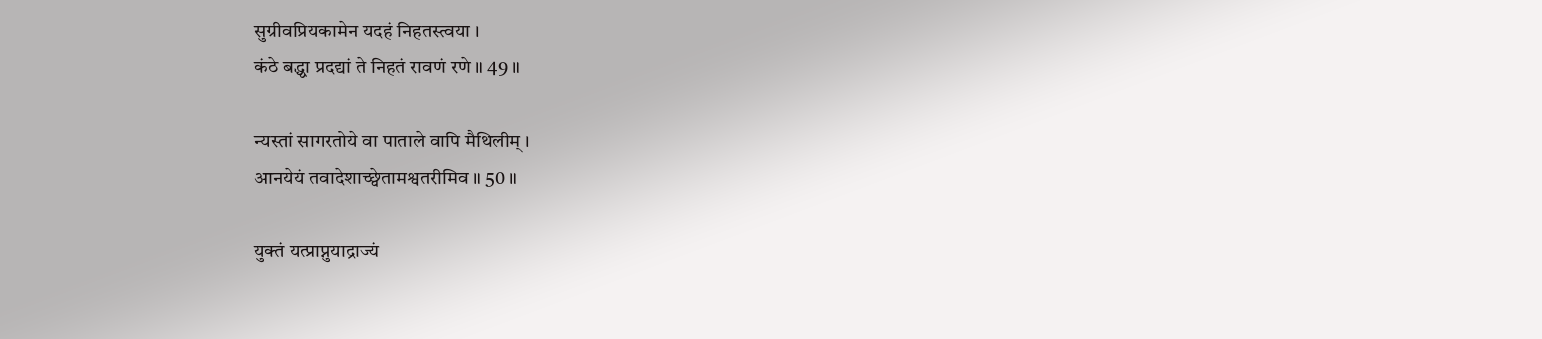सुग्रीवप्रियकामेन यदहं निहतस्त्वया ।
कंठे बद्ध्वा प्रदद्यां ते निहतं रावणं रणे ॥ 49 ॥

न्यस्तां सागरतोये वा पाताले वापि मैथिलीम् ।
आनयेयं तवादेशाच्छ्वेतामश्वतरीमिव ॥ 50 ॥

युक्तं यत्प्राप्नुयाद्राज्यं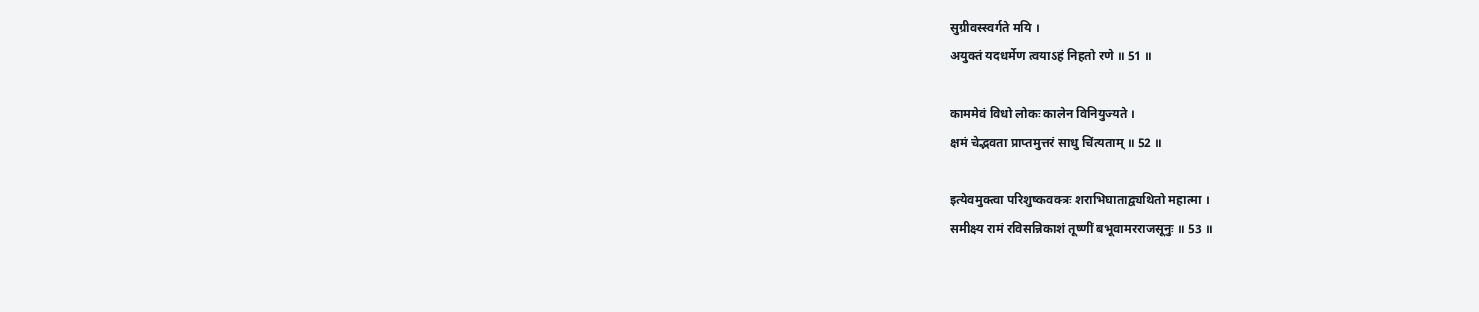सुग्रीवस्स्वर्गते मयि ।
अयुक्तं यदधर्मेण त्वयाऽहं निहतो रणे ॥ 51 ॥

काममेवं विधो लोकः कालेन विनियुज्यते ।
क्षमं चेद्भवता प्राप्तमुत्तरं साधु चिंत्यताम् ॥ 52 ॥

इत्येवमुक्त्वा परिशुष्कवक्त्रः शराभिघाताद्व्यथितो महात्मा ।
समीक्ष्य रामं रविसन्निकाशं तूष्णीं बभूवामरराजसूनुः ॥ 53 ॥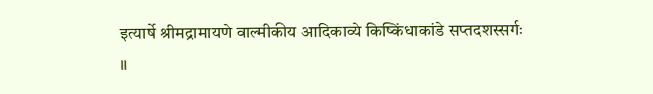इत्यार्षे श्रीमद्रामायणे वाल्मीकीय आदिकाव्ये किष्किंधाकांडे सप्तदशस्सर्गः ॥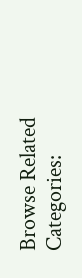Browse Related Categories: